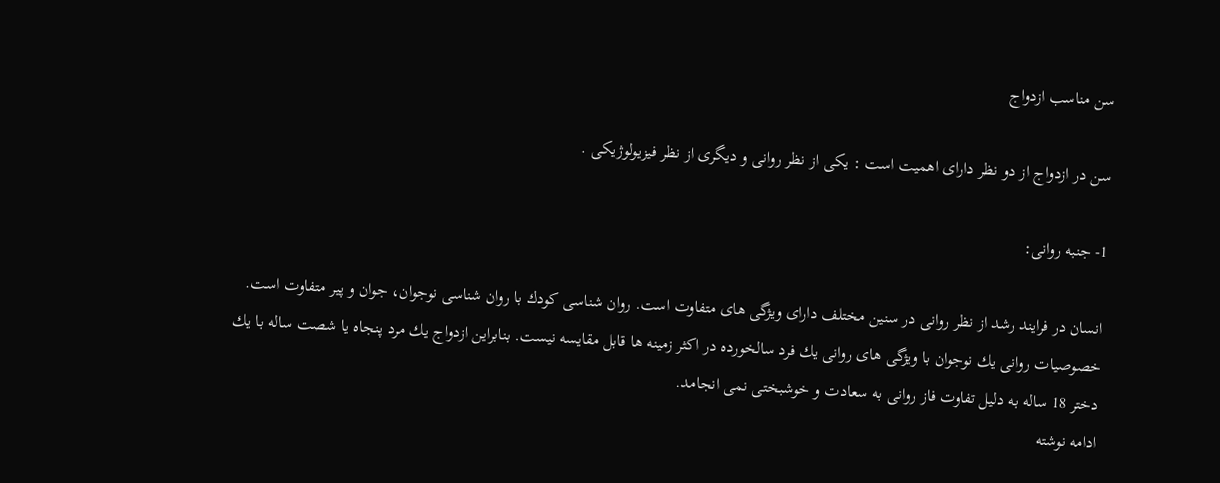سن مناسب ازدواج

سن در ازدواج از دو نظر دارای اهمیت است : یكی از نظر روانی و دیگری از نظر فیزیولوژیكی .

1- جنبه روانی:

انسان در فرایند رشد از نظر روانی در سنین مختلف دارای ویژگی های متفاوت است. روان شناسی كودك با روان شناسی نوجوان، جوان و پیر متفاوت است. خصوصیات روانی یك نوجوان با ویژگی های روانی یك فرد سالخورده در اكثر زمینه ها قابل مقایسه نیست. بنابراین ازدواج یك مرد پنجاه یا شصت ساله با یك دختر 18 ساله به دلیل تفاوت فاز روانی به سعادت و خوشبختی نمی انجامد.
ادامه نوشته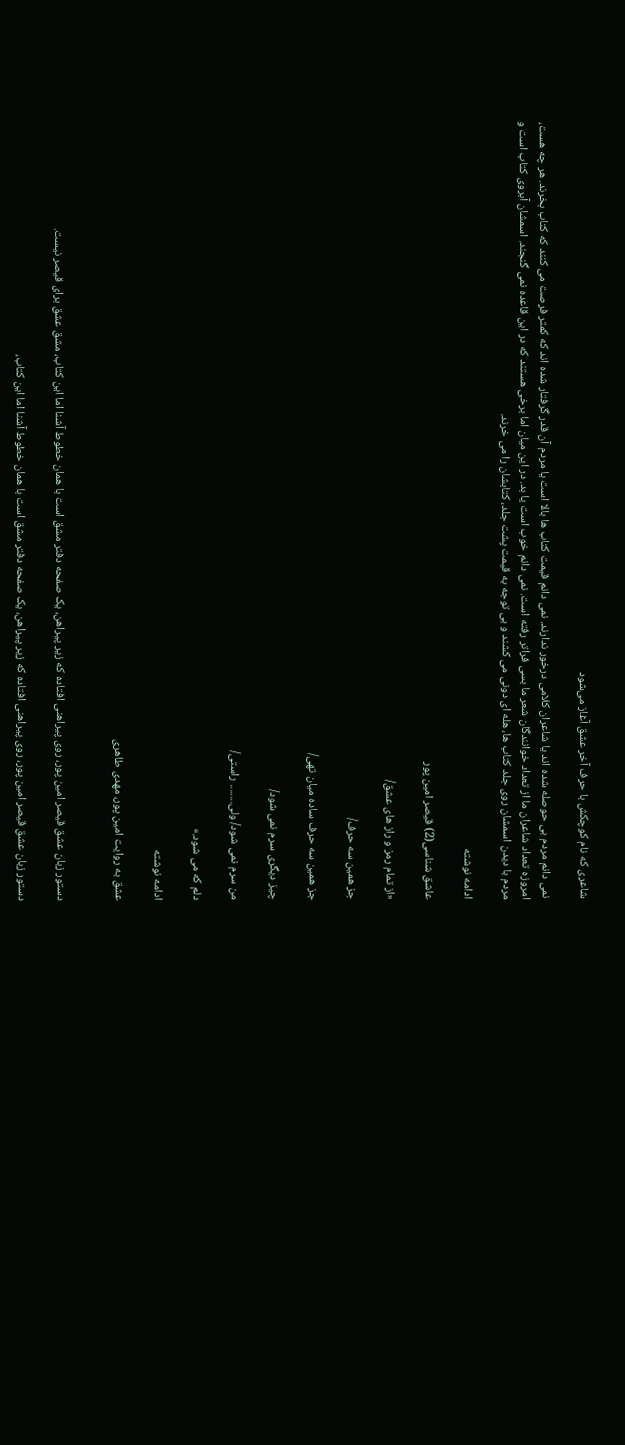شاعری که نام کوچکش با حرف آخر عشق آغاز می‌شود

نمی دانم مردم بی حوصله شده اند یا شاعران کلامی درخور ندارند. نمی دانم قیمت کتاب ها بالا است یا مردم آن قدر گرفتار شده اند که کمتر فرصت می کنند که کتاب بخرند. هر چه هست، امروزه تعداد شاعران ما از تعداد خوانندگان شعر ما بسی فراتر رفته است. نمی دانم خوب است یا بد. در این میان اما برخی هستند که در این قاعده نمی گنجند. اسمشان آبروی کتاب است و مردم با دیدن اسمشان روی جلد کتاب ها، هله ای دونی می کشند و بی توجه به قیمت پشت جلد، کتابشان را می خرند.

ادامه نوشته

عاشق شناسی(2) قیصر امین پور

«از تمام رمز و راز های عشق/

جز همین سه حرف/

جز همین سه حرف ساده میان تهی/

چیز دیگری سرم نمی شود/

من سرم نمی شود/ ولی........ راستی/

دلم که می شود.»

ادامه نوشته

عشق به روایت امین پور، مهدی طاهری


دستور زبان عشق قیصر امین پور، روی پیراهنی افتاده که زیر پیراهن، یک صفحه دفتر مشق است با همان خطوط آشنا اما این کتاب، مشق عشق برای قیصر نیست.

دستور زبان عشق قیصر امین پور، روی پیراهنی افتاده که زیر پیراهن، یک صفحه دفتر مشق است با همان خطوط آشنا اما این کتاب،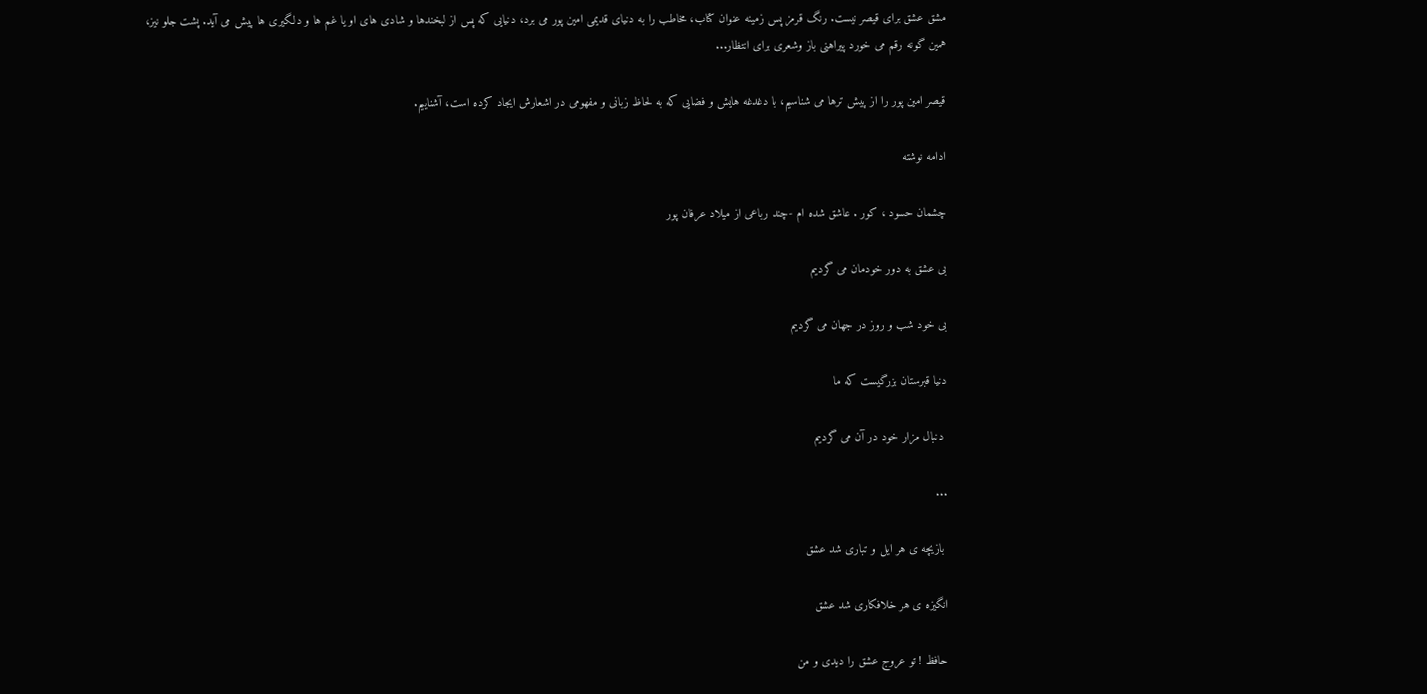مشق عشق برای قیصر نیست. رنگ قرمز پس زمینه عنوان کتاب، مخاطب را به دنیای قدیمی امین پور می برد، دنیایی که پس از لبخندها و شادی های او یا غم ها و دلگیری ها پیش می آید. پشت جلو نیز، همین گونه رقم می خورد پیراهنی باز وشعری برای انتظار...

قیصر امین پور را از پیش ترها می شناسیم، با دغدغه هایش و فضایی که به لحاظ زبانی و مفهومی در اشعارش ایجاد کرده است، آشناییم.

ادامه نوشته

چشمان حسود ، کور . عاشق شده ام -چند رباعی از میلاد عرفان پور

بی عشق به دور خودمان می گردیم

بی خود شب و روز در جهان می گردیم

دنیا قبرستان بزرگیست که ما

 دنبال مزار خود در آن می گردیم

...

 بازیچه ی هر ایل و تباری شد عشق

انگیزه ی هر خلافکاری شد عشق

حافظ ! تو عروج عشق را دیدی و من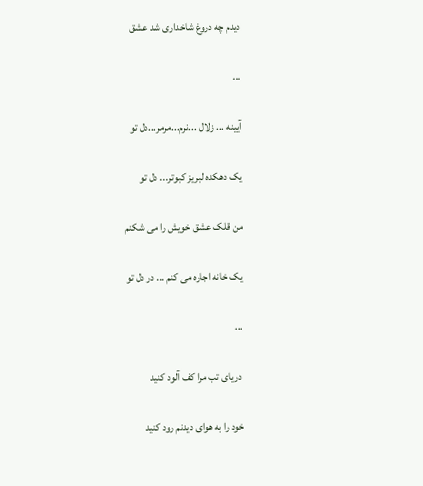دیدم چه دروغ شاخداری شد عشق

...

آیینه ... زلال ...نرم...مرمر...دل تو

یک دهکده لبریز کبوتر... دل تو

من قلک عشق خویش را می شکنم

یک خانه اجاره می کنم ... در دل تو

...

 دریای تب مرا کف آلود کنید

خود را به هوای دیدنم رود کنید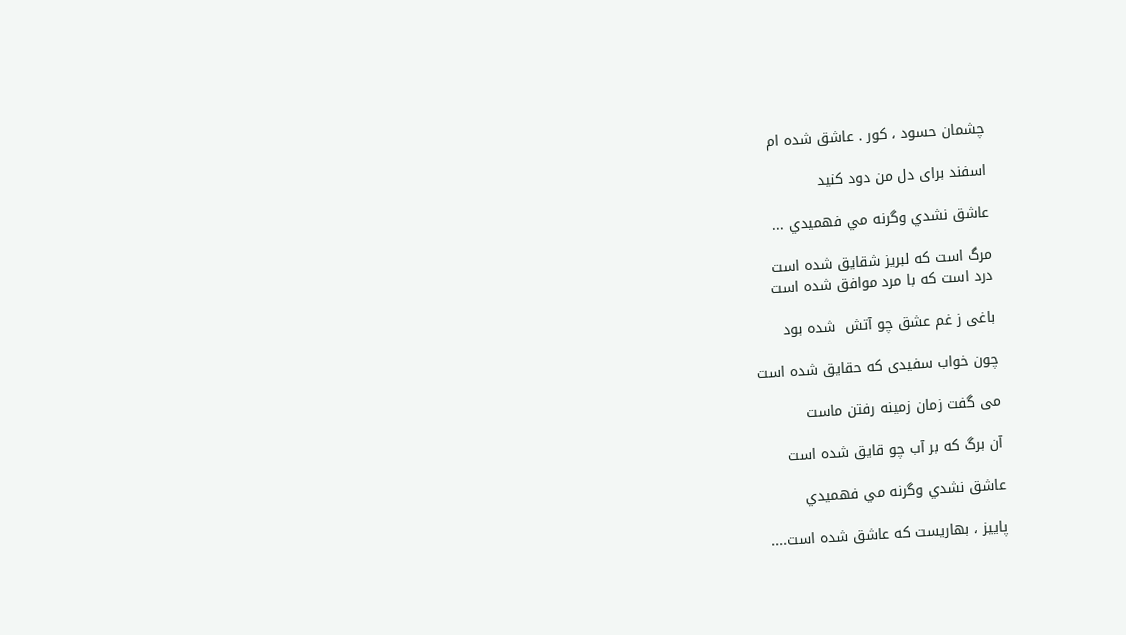چشمان حسود ، کور . عاشق شده ام

اسفند برای دل من دود کنید

عاشق نشدي وگرنه مي فهميدي ...

مرگ است كه لبريز شقایق شده است
درد است كه با مرد موافق شده است

باغی ز غم عشق چو آتش  شده بود

چون خواب سفیدی که حقایق شده است

می گفت زمان زمینه رفتن ماست

آن برگ که بر آب چو قایق شده است

عاشق نشدي وگرنه مي فهميدي

پاييز ، بهاريست كه عاشق شده است....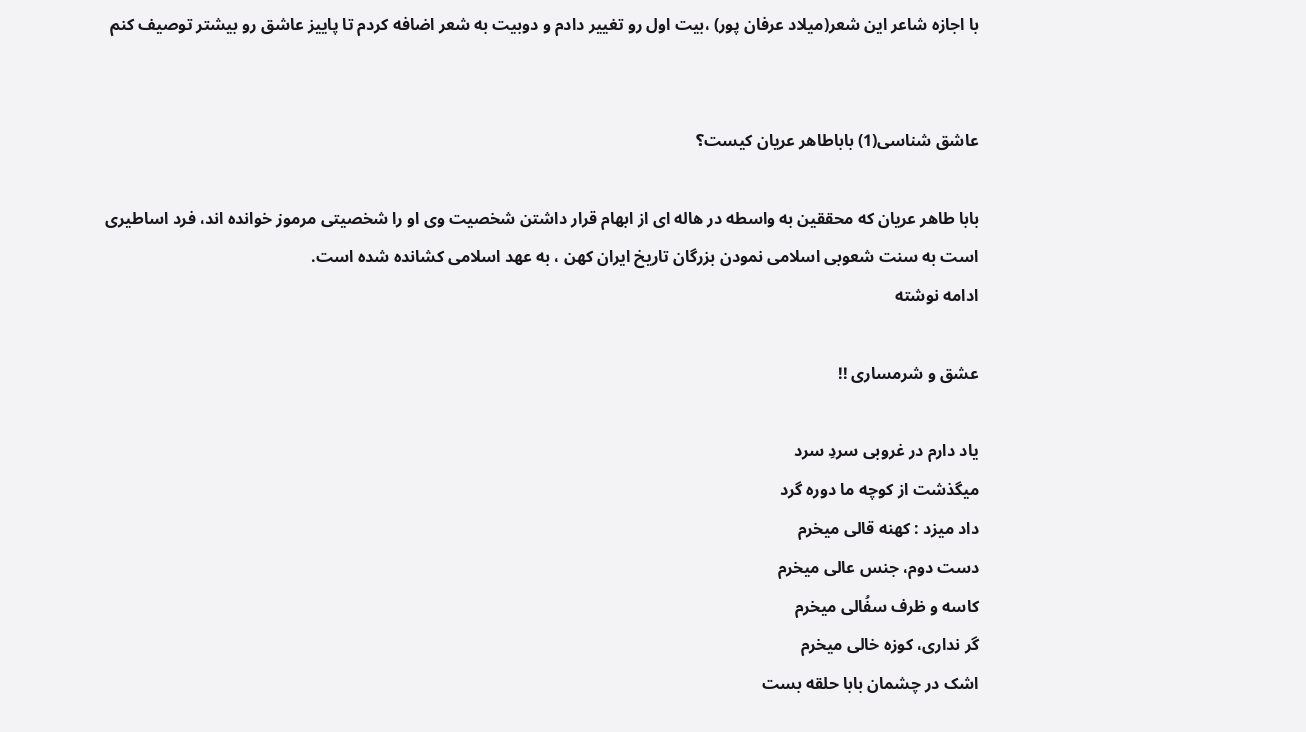با اجازه شاعر این شعر(میلاد عرفان پور) ،بیت اول رو تغییر دادم و دوبیت به شعر اضافه کردم تا پاییز عاشق رو بیشتر توصیف کنم


عاشق شناسی(1) باباطاهر عریان کیست؟

بابا طاهر عریان که محققین به واسطه در هاله ای از ابهام قرار داشتن شخصیت وی او را شخصیتی مرموز خوانده اند، فرد اساطیری است به سنت شعوبی اسلامی نمودن بزرگان تاریخ ایران کهن ، به عهد اسلامی کشانده شده است.
ادامه نوشته

عشق و شرمساری !!

یاد دارم در غروبی سردِ سرد
میگذشت از کوچه ما دوره گرد
داد میزد : کهنه قالی میخرم
دست دوم، جنس عالی میخرم
کاسه و ظرف سفُالی میخرم
گر نداری، کوزه خالی میخرم
اشک در چشمان بابا حلقه بست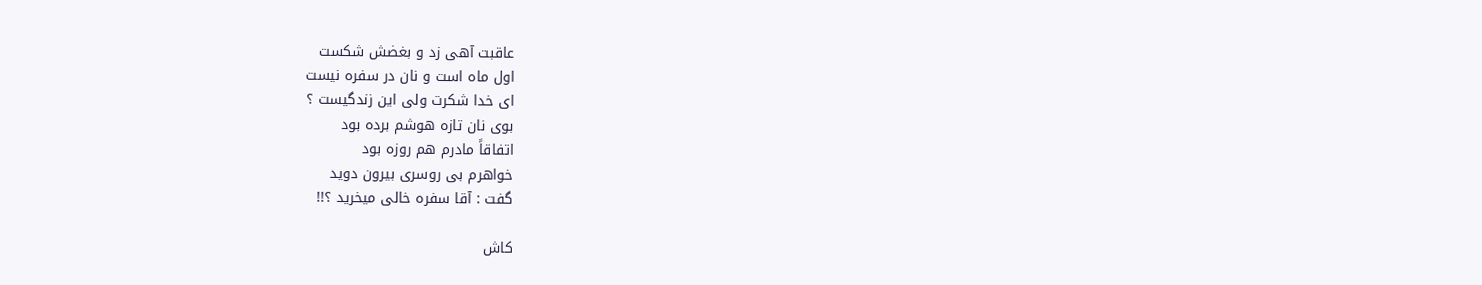عاقبت آهی زد و بغضش شکست
اول ماه است و نان در سفره نیست
ای خدا شکرت ولی این زندگیست ؟
بوی نان تازه هوشم برده بود
اتفاقاً مادرم هم روزه بود
خواهرم بی روسری بیرون دوید
گفت : آقا سفره خالی میخرید ؟!!

کاش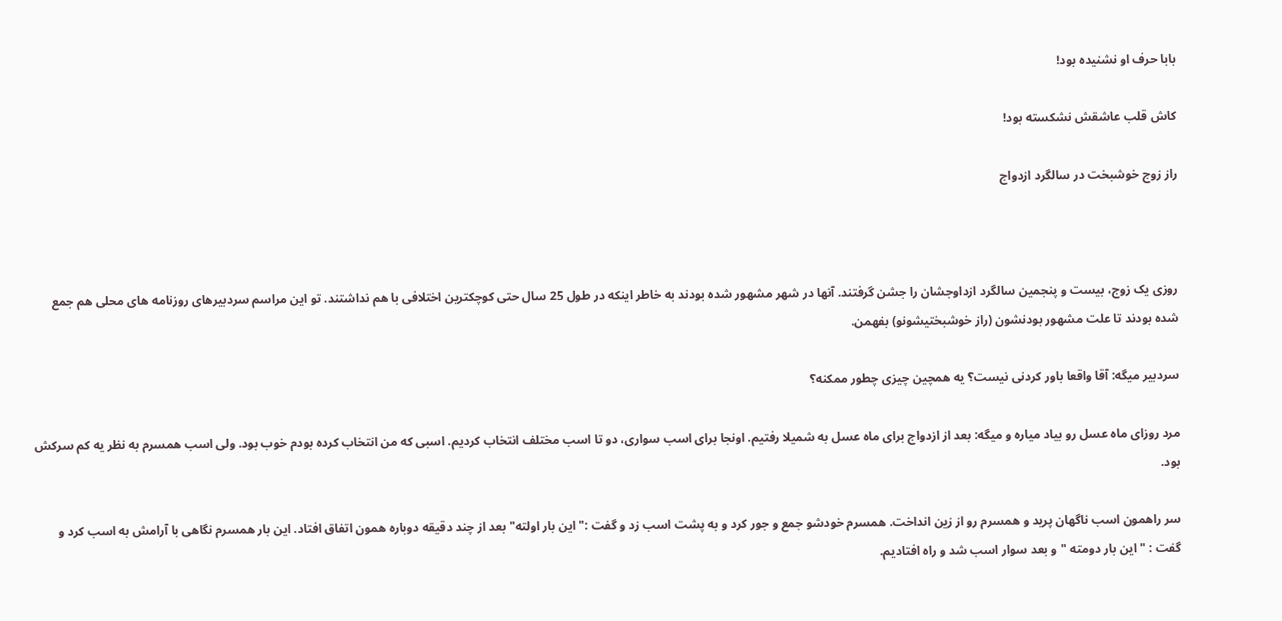بابا حرف او نشنیده بود!

کاش قلب عاشقش نشکسته بود!

راز زوج خوشبخت در سالگرد ازدواج



روزی یک زوج، بیست و پنجمین سالگرد ازداوجشان را جشن گرفتند. آنها در شهر مشهور شده بودند به خاطر اینکه در طول 25 سال حتی کوچکترین اختلافی با هم نداشتند. تو این مراسم سردبیرهای روزنامه های محلی هم جمع شده بودند تا علت مشهور بودنشون (راز خوشبختیشونو) بفهمن.

سردبیر میگه: آقا واقعا باور کردنی نیست؟ یه همچین چیزی چطور ممکنه؟

مرد روزای ماه عسل رو بیاد میاره و میگه: بعد از ازدواج برای ماه عسل به شمیلا رفتیم. اونجا برای اسب سواری، دو تا اسب مختلف انتخاب کردیم. اسبی که من انتخاب کرده بودم خوب بود. ولی اسب همسرم به نظر یه کم سرکش بود.

سر راهمون اسب ناگهان پرید و همسرم رو از زین انداخت. همسرم خودشو جمع و جور کرد و به پشت اسب زد و گفت :"این بار اولته" بعد از چند دقیقه دوباره همون اتفاق افتاد. این بار همسرم نگاهی با آرامش به اسب کرد و گفت : " این بار دومته "و بعد سوار اسب شد و راه افتادیم.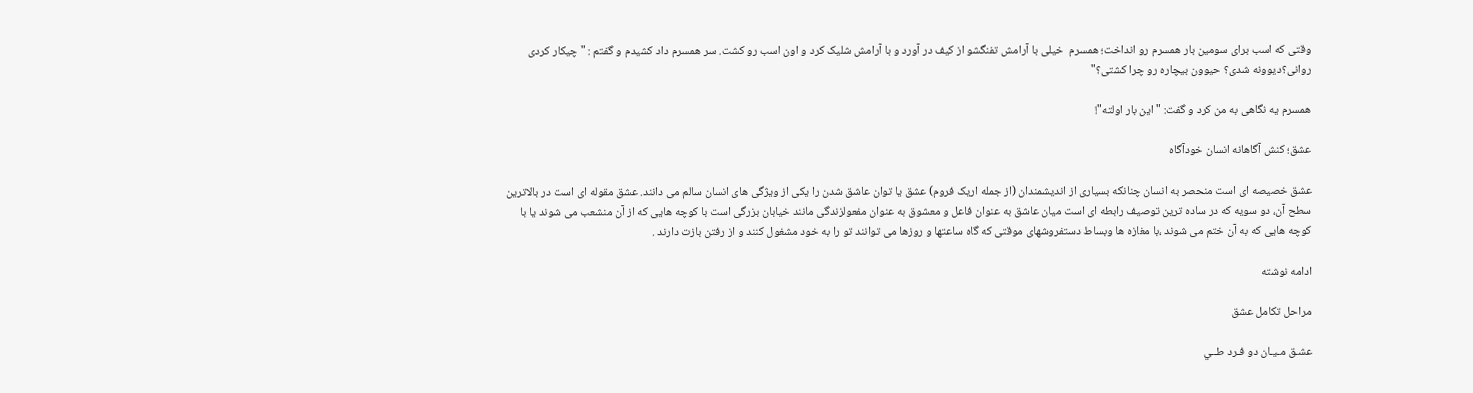وقتی که اسب برای سومین بار همسرم رو انداخت؛ همسرم  خیلی با آرامش تفنگشو از کیف در آورد و با آرامش شلیک کرد و اون اسب رو کشت. سر همسرم داد کشیدم و گفتم : " چیکار کردی روانی؟دیوونه شدی؟ حیوون بیچاره رو چرا کشتی؟"

همسرم یه نگاهی به من کرد و گفت: " این بار اولته"!

عشق؛ کنش آگاهانه انسان خودآگاه

عشق خصیصه ای است منحصر به انسان چنانکه بسیاری از اندیشمندان (از جمله اریک فروم) عشق یا توان عاشق شدن را یکی از ویژگی های انسان سالم می دانند. عشق مقوله ای است در بالاترین سطح آن، دو سویه که در ساده ترین توصیف رابطه ای است میان عاشق به عنوان فاعل و معشوق به عنوان مفعولزندگی مانند خیابان بزرگی است با کوچه هایی که از آن منشعب می شوند یا با کوچه هایی که به آن ختم می شوند ،با مغازه ها وبساط دستفروشهای موقتی که گاه ساعتها و روزها می توانند تو را به خود مشغول کنند و از رفتن بازت دارند .

ادامه نوشته

مراحل تکامل عشق

عشـق مـيـان دو فـرد طــي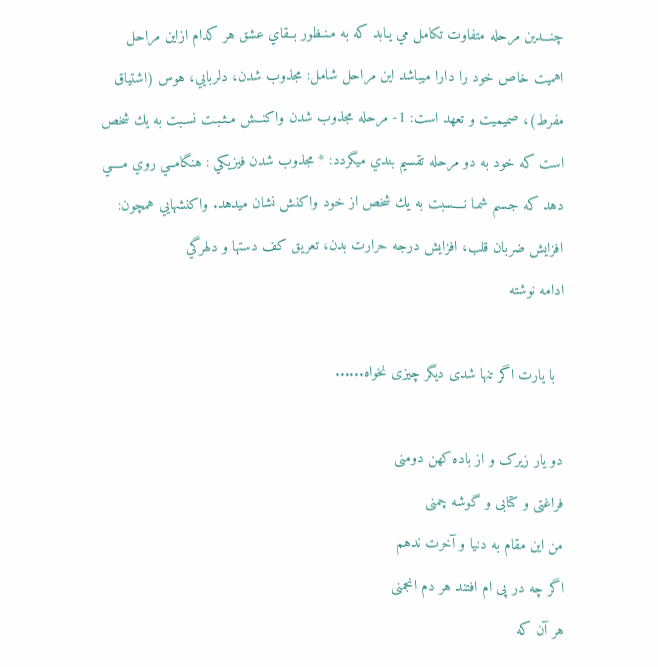چنـــدين مرحله متفاوت تكامل مي يـابد كه به مـنـظور بــقاي عشق هر كدام ازاين مراحل اهميت خاص خود را دارا ميباشد اين مراحل شامل: مجذوب شدن، دلربايي، هوس (اشتياق مفرط)، صميميت و تعهد است: 1- مرحله مجذوب شدن واكنــش مـثـبـت نسـبت به يك شخص است كه خود به دو مرحله تقسيم بندي ميگردد: * مجذوب شدن فيزيكي : هنگامــي روي مــــي دهد كه جـسم شمـا نــــسبت به يك شخص از خود واكنش نشان ميدهد. واكنشهايي همچون: افزايش ضربان قلب، افزايش درجه حرارت بدن، تعريق كف دستها و دلهرگي
ادامه نوشته

  با یارت اگر تنها شدی دیگر چیزی نخواه......

دو یار زیرک و از باده کهن دومنی
فراغتی و کتابی و گوشه چمنی
من این مقام به دنیا و آخرت ندهم
اگر چه در پی ام افتند هر دم انجمنی
هر آن که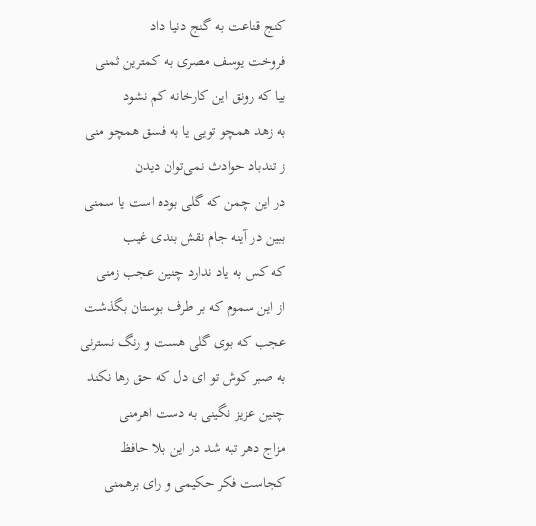کنج قناعت به گنج دنیا داد
فروخت یوسف مصری به کمترین ثمنی
بیا که رونق این کارخانه کم نشود
به زهد همچو تویی یا به فسق همچو منی
ز تندباد حوادث نمی‌توان دیدن
در این چمن که گلی بوده است یا سمنی
ببین در آینه جام نقش بندی غیب
که کس به یاد ندارد چنین عجب زمنی
از این سموم که بر طرف بوستان بگذشت
عجب که بوی گلی هست و رنگ نسترنی
به صبر کوش تو ای دل که حق رها نکند
چنین عزیز نگینی به دست اهرمنی
مزاج دهر تبه شد در این بلا حافظ
کجاست فکر حکیمی و رای برهمنی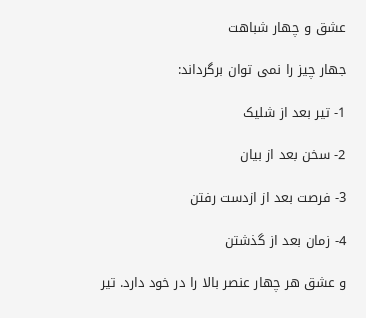عشق و چهار شباهت

جهار چیز را نمی توان برگرداند:

1- تیر بعد از شلیک

2- سخن بعد از بیان

3- فرصت بعد از ازدست رفتن

4- زمان بعد از گذشتن

و عشق هر چهار عنصر بالا را در خود دارد. تیر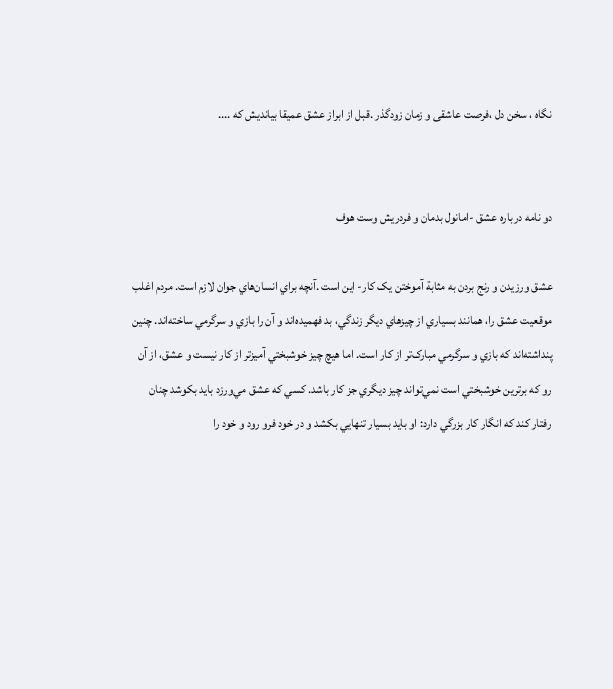نگاه ، سخن دل ،فرصت عاشقی و زمان زودگذر .قبل از ابراز عشق عمیقا بیاندیش که ....


دو نامه درباره عشق -امانول بدمان و فردریش وست هوف

عشق ورزيدن و رنج بردن به مثابة آموختن يک کار- اين است .آنچه براي انسان‌هاي جوان لازم است. مردم اغلب موقعيت عشق را، همانند بسياري از چيزهاي ديگر زندگي، بد فهميده‌اند و آن را بازي و سرگرمي ساخته‌اند. چنين پنداشته‌‌اند که بازي و سرگرمي مبارک‌تر از کار است. اما هيچ چيز خوشبختي آميز‌تر از کار نيست و عشق، از آن رو که برترين خوشبختي است نمي‌تواند چيز ديگري جز کار باشد. کسي که عشق مي‌ورزد بايد بکوشد چنان رفتار کند که انگار کار بزرگي دارد: او بايد بسيار تنهايي بکشد و در خود فرو رود و خود را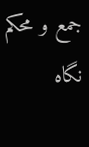جمع و محکم نگاه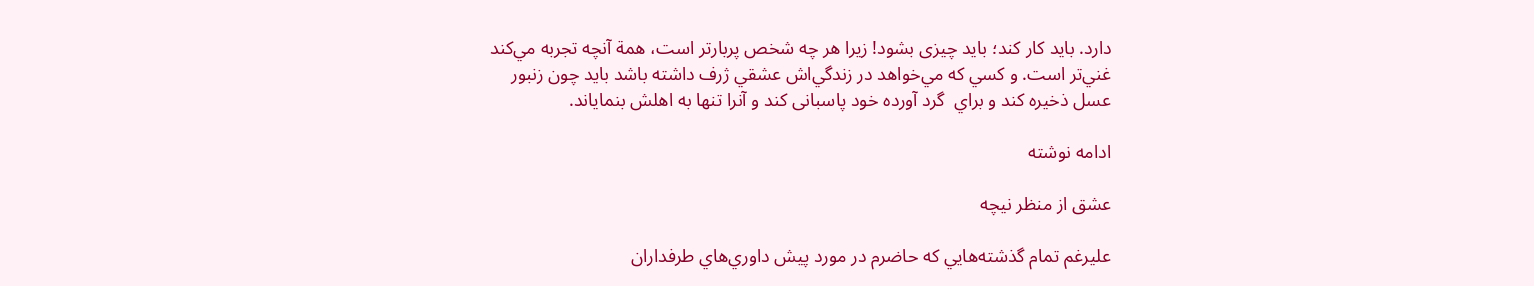دارد. بايد کار کند؛ بايد چيزی بشود! زيرا هر چه شخص پربارتر است، همة آنچه تجربه مي‌کند غني‌تر است. و کسي که مي‌خواهد در زندگي‌اش عشقي ژرف داشته باشد بايد چون زنبور عسل ذخيره کند و براي  گرد آورده خود پاسبانی کند و آنرا تنها به اهلش بنمایاند.

ادامه نوشته

عشق از منظر نیچه

عليرغم تمام گذشته‌هايي كه حاضرم در مورد پيش داوري‌هاي طرفداران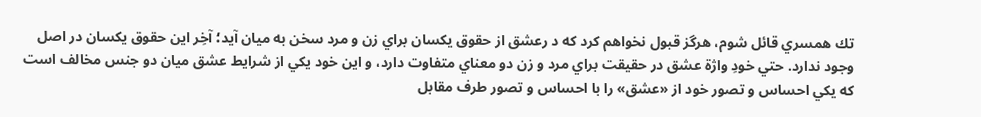تك همسري قائل ‌شوم، هرگز قبول نخواهم كرد كه د رعشق از حقوق يكسان براي زن و مرد سخن به ميان آيد؛ آخِر اين حقوق يكسان در اصل وجود ندارد. حتي خودِ واژة عشق در حقيقت براي مرد و زن دو معناي متفاوت دارد، و اين خود يكي از شرايط عشق ميان دو جنس مخالف است كه يكي احساس و تصور خود از «عشق» را با احساس و تصور طرف مقابل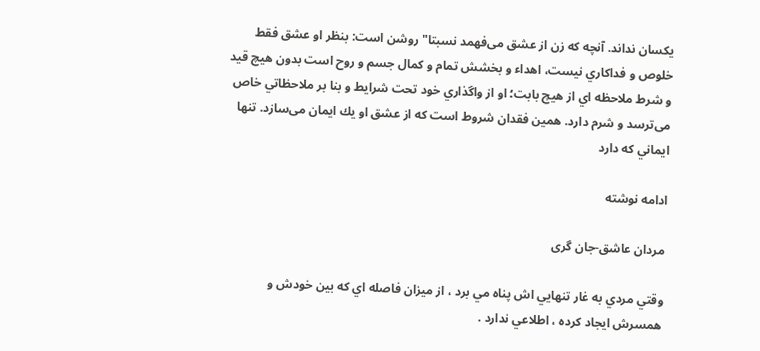يكسان نداند. آنچه كه زن از عشق می‌فهمد نسبتا" روشن است: بنظر او عشق فقط خلوص و فداكاري نيست، اهداء و بخشش تمام و كمال جسم و روح است بدون هيچ قيد و شرط ملاحظه اي از هيچ بابت؛ او از واگذاري خود تحت شرايط و بنا بر ملاحظاتي خاص می‌ترسد و شرم دارد. همين فقدان شروط است كه از عشق او يك ايمان می‌سازد. تنها ايماني كه دارد

ادامه نوشته

مردان عاشق-جان گری

وقتي مردي به غار تنهايي اش پناه مي برد ، از ميزان فاصله اي که بين خودش و همسرش ايجاد کرده ، اطلاعي ندارد .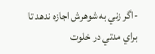-اگر زني به شوهرش اجازه ندهد تا براي مدتي در خلوت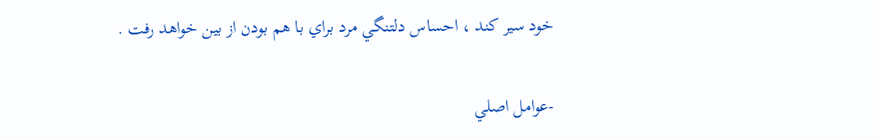خود سير کند ، احساس دلتنگي مرد براي با هم بودن از بين خواهد رفت .

-عوامل اصلي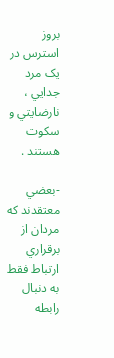بروز استرس در يک مرد جدايي ، نارضايتي و سکوت هستند .

-بعضي معتقدند که مردان از برقراري ارتباط فقط به دنبال رابطه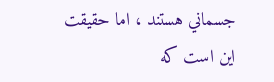جسماني هستند ، اما حقيقت اين است که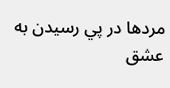مردها در پي رسيدن به عشق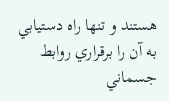هستند و تنها راه دستيابي به آن را برقراري روابط جسماني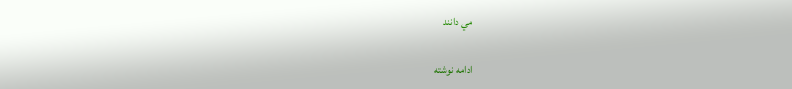مي دانند

ادامه نوشته